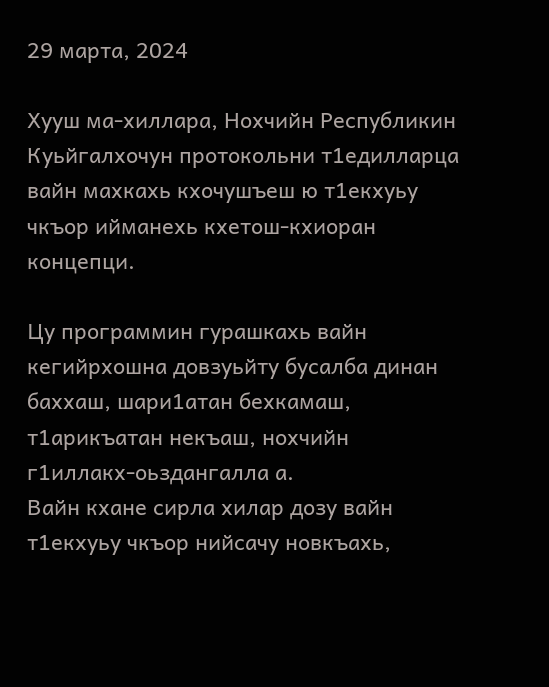29 марта, 2024

Хууш ма-хиллара, Нохчийн Республикин Куьйгалхочун протокольни т1едилларца вайн махкахь кхочушъеш ю т1екхуьу чкъор ийманехь кхетош-кхиоран концепци.

Цу программин гурашкахь вайн кегийрхошна довзуьйту бусалба динан баххаш, шари1атан бехкамаш, т1арикъатан некъаш, нохчийн г1иллакх-оьздангалла а.
Вайн кхане сирла хилар дозу вайн т1екхуьу чкъор нийсачу новкъахь,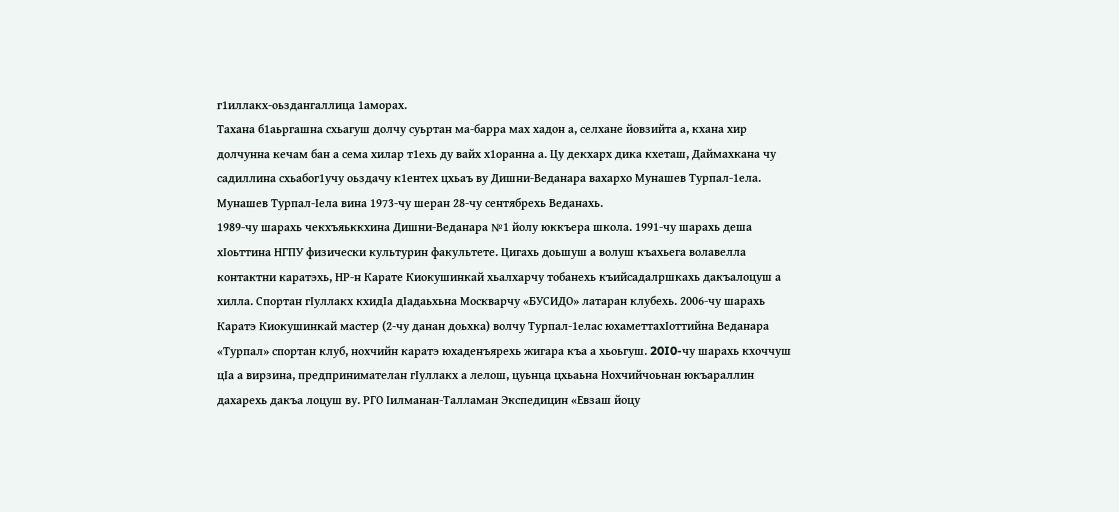г1иллакх-оьздангаллица 1аморах.
Тахана б1аьргашна схьагуш долчу суьртан ма-барра мах хадон а, селхане йовзийта а, кхана хир долчунна кечам бан а сема хилар т1ехь ду вайх х1оранна а. Цу декхарх дика кхеташ, Даймахкана чу садиллина схьабог1учу оьздачу к1ентех цхьаъ ву Дишни-Веданара вахархо Мунашев Турпал-1ела.
Мунашев Турпал-Iела вина 1973-чу шеран 28-чу сентябрехь Веданахь.
1989-чу шарахь чекхъяьккхина Дишни-Веданара №1 йолу юккъера школа. 1991-чу шарахь деша хIоьттина НГПУ физически культурин факультете. Цигахь доьшуш а волуш къахьега волавелла контактни каратэхь, НР-н Карате Киокушинкай хьалхарчу тобанехь къийсадалршкахь дакъалоцуш а хилла. Спортан гIуллакх кхидIа дIадаьхьна Москварчу «БУСИДО» латаран клубехь. 2006-чу шарахь Каратэ Киокушинкай мастер (2-чу данан доьхка) волчу Турпал-1елас юхаметтахIоттийна Веданара «Турпал» спортан клуб, нохчийн каратэ юхаденъярехь жигара къа а хьоьгуш. 20I0-чу шарахь кхоччуш цIа а вирзина, предпринимателан гIуллакх а лелош, цуьнца цхьаьна Нохчийчоьнан юкъараллин дахарехь дакъа лоцуш ву. РГО Iилманан-Талламан Экспедицин «Евзаш йоцу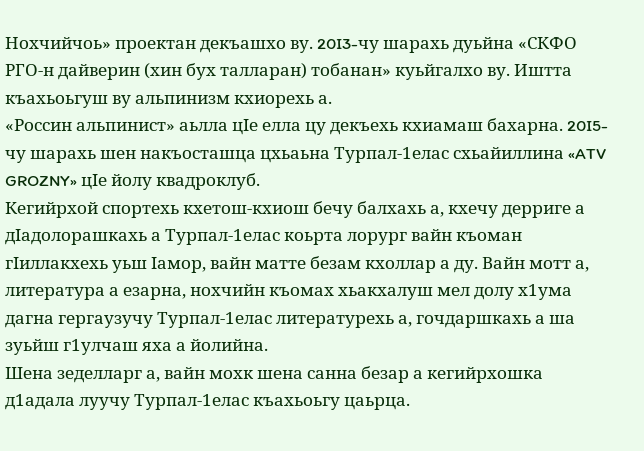Нохчийчоь» проектан декъашхо ву. 20I3-чу шарахь дуьйна «СКФО РГО-н дайверин (хин бух талларан) тобанан» куьйгалхо ву. Иштта къахьоьгуш ву альпинизм кхиорехь а.
«Россин альпинист» аьлла цIе елла цу декъехь кхиамаш бахарна. 20I5-чу шарахь шен накъосташца цхьаьна Турпал-1елас схьайиллина «ATV GROZNY» цIе йолу квадроклуб.
Кегийрхой спортехь кхетош-кхиош бечу балхахь а, кхечу дерриге а дIадолорашкахь а Турпал-1елас коьрта лорург вайн къоман гIиллакхехь уьш Iамор, вайн матте безам кхоллар а ду. Вайн мотт а, литература а езарна, нохчийн къомах хьакхалуш мел долу х1ума дагна гергаузучу Турпал-1елас литературехь а, гочдаршкахь а ша зуьйш г1улчаш яха а йолийна.
Шена зеделларг а, вайн мохк шена санна безар а кегийрхошка д1адала луучу Турпал-1елас къахьоьгу цаьрца.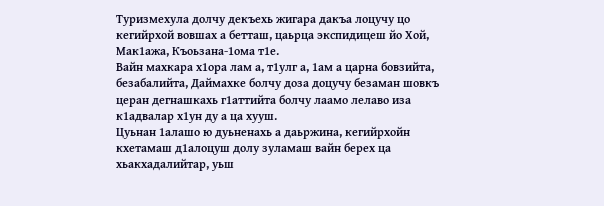Туризмехула долчу декъехь жигара дакъа лоцучу цо кегийрхой вовшах а бетташ, цаьрца экспидицеш йо Хой, Мак1ажа, Къоьзана-1ома т1е.
Вайн махкара х1ора лам а, т1улг а, 1ам а царна бовзийта, безабалийта, Даймахке болчу доза доцучу безаман шовкъ церан дегнашкахь г1аттийта болчу лаамо лелаво иза к1адвалар х1ун ду а ца хууш.
Цуьнан 1алашо ю дуьненахь а даьржина, кегийрхойн кхетамаш д1алоцуш долу зуламаш вайн берех ца хьакхадалийтар, уьш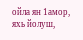ойла ян 1амор, яхь йолуш,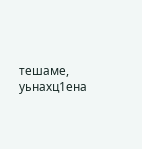тешаме, уьнахц1ена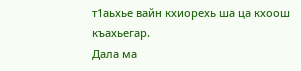т1аьхье вайн кхиорехь ша ца кхоош къахьегар.
Дала ма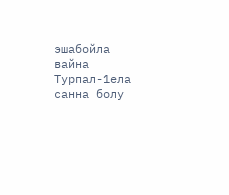эшабойла вайна Турпал-1ела санна болу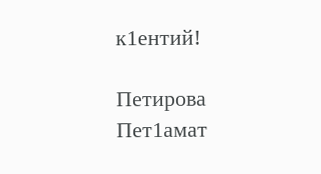к1ентий!

Петирова Пет1амат